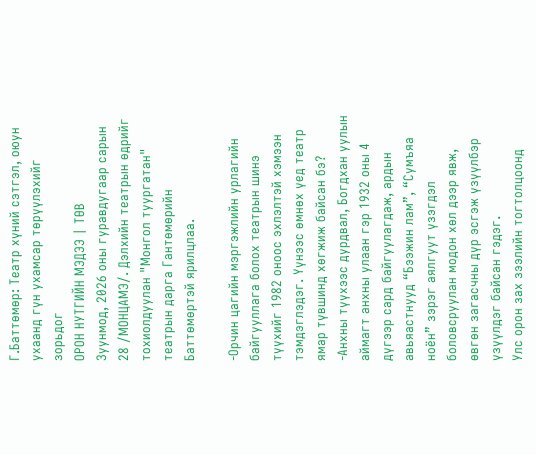Г.Баттөмөр: Театр хүний сэтгэл, оюун ухаанд гүн ухамсар төрүүлэхийг зорьдог
ОРОН НУТГИЙН МЭДЭЭ | ТӨВ
Зуунмод, 2026 оны гуравдугаар сарын 28 /МОНЦАМЭ/. Дэлхийн театрын өдрийг тохиолдуулан "Монгол туургатан" театрын дарга Гантөмөрийн Баттөмөртэй ярилцлаа.

-Орчин цагийн мэргэжлийн урлагийн байгууллага болох театрын шинэ түүхийг 1982 оноос эхлэлтэй хэмээн тэмдэглэдэг. Үүнээс өмнөх үед театр ямар түвшинд хөгжиж байсан бэ?
-Анхны түүхээс дурдвал, Богдхан уулын аймагт анхны улаан гэр 1932 оны 4 дүгээр сард байгуулагдаж, ардын авьяастнууд “Бээжин лам”, “Сумъяа ноён” зэрэг аялгуут үзэгдэл боловсруулан модон хөл дээр явж, өвгөн загасчны дүр эсгэж үзүүлбэр үзүүлдэг байсан гэдэг.
Улс орон зах зээлийн тогтолцоонд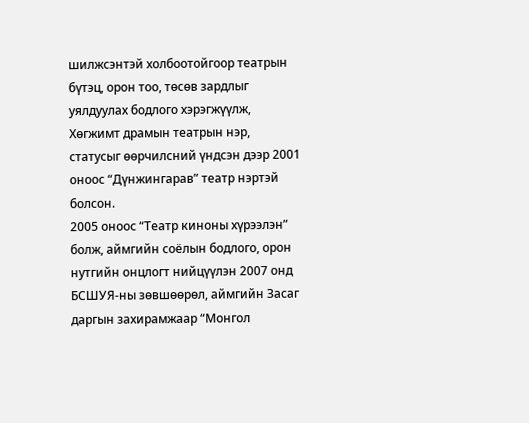шилжсэнтэй холбоотойгоор театрын бүтэц, орон тоо, төсөв зардлыг уялдуулах бодлого хэрэгжүүлж, Хөгжимт драмын театрын нэр, статусыг өөрчилсний үндсэн дээр 2001 оноос “Дүнжингарав” театр нэртэй болсон.
2005 оноос “Театр киноны хүрээлэн” болж, аймгийн соёлын бодлого, орон нутгийн онцлогт нийцүүлэн 2007 онд БСШУЯ-ны зөвшөөрөл, аймгийн Засаг даргын захирамжаар “Монгол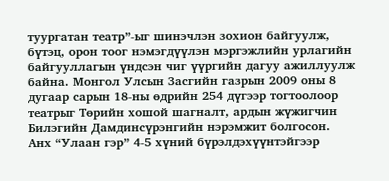туургатан театр”-ыг шинэчлэн зохион байгуулж, бүтэц, орон тоог нэмэгдүүлэн мэргэжлийн урлагийн байгууллагын үндсэн чиг үүргийн дагуу ажиллуулж байна. Монгол Улсын Засгийн газрын 2009 оны 8 дугаар сарын 18-ны өдрийн 254 дүгээр тогтоолоор театрыг Төрийн хошой шагналт, ардын жүжигчин Билэгийн Дамдинсүрэнгийн нэрэмжит болгосон.
Анх “Улаан гэр” 4-5 хүний бүрэлдэхүүнтэйгээр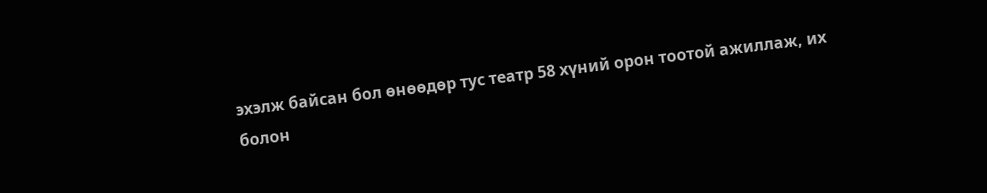эхэлж байсан бол өнөөдөр тус театр 58 хүний орон тоотой ажиллаж, их болон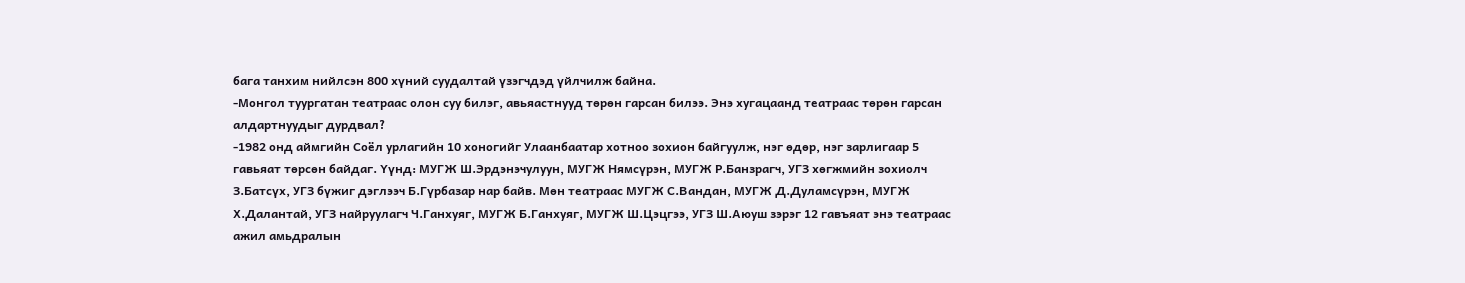бага танхим нийлсэн 800 хүний суудалтай үзэгчдэд үйлчилж байна.
-Монгол туургатан театраас олон суу билэг, авьяастнууд төрөн гарсан билээ. Энэ хугацаанд театраас төрөн гарсан алдартнуудыг дурдвал?
-1982 онд аймгийн Соёл урлагийн 10 хоногийг Улаанбаатар хотноо зохион байгуулж, нэг өдөр, нэг зарлигаар 5 гавьяат төрсөн байдаг. Үүнд: МУГЖ Ш.Эрдэнэчулуун, МУГЖ Нямсүрэн, МУГЖ Р.Банзрагч, УГЗ хөгжмийн зохиолч З.Батсүх, УГЗ бүжиг дэглээч Б.Гүрбазар нар байв. Мөн театраас МУГЖ С.Вандан, МУГЖ Д.Дуламсүрэн, МУГЖ Х.Далантай, УГЗ найруулагч Ч.Ганхуяг, МУГЖ Б.Ганхуяг, МУГЖ Ш.Цэцгээ, УГЗ Ш.Аюуш зэрэг 12 гавъяат энэ театраас ажил амьдралын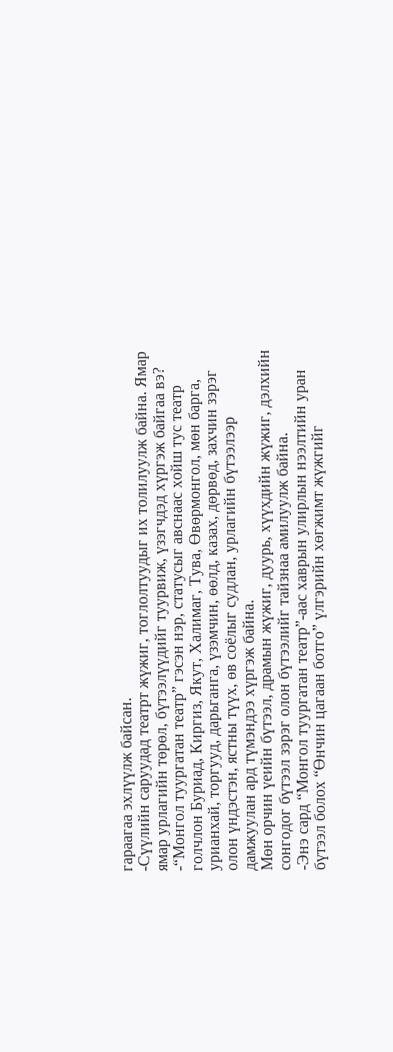гараагаа эхлүүлж байсан.
-Сүүлийн саруудад театрт жүжиг, тоглолтуудыг их толилуулж байна. Ямар ямар урлагийн төрөл, бүтээлүүдийг туурвиж, үзэгчдэд хүргэж байгаа вэ?
-“Монгол туургатан театр” гэсэн нэр, статусыг авснаас хойш тус театр голчлон Буриад, Киргиз, Якут, Халимаг, Тува, Өвөрмонгол, мөн барга, урианхай, торгууд, дарьганга, үзэмчин, өөлд, казах, дөрвөд, захчин зэрэг олон үндэстэн, ястны түүх, өв соёлыг судлан, урлагийн бүтээлээр дамжуулан ард түмэндээ хүргэж байна.
Мөн орчин үеийн бүтээл, драмын жүжиг, дуурь, хүүхдийн жүжиг, дэлхийн сонгодог бүтээл зэрэг олон бүтээлийг тайзнаа амилуулж байна.
-Энэ сард “Монгол туургатан театр”-аас хаврын улирлын нээлтийн уран бүтээл болох “Өнчин цагаан ботго” үлгэрийн хөгжимт жүжгийг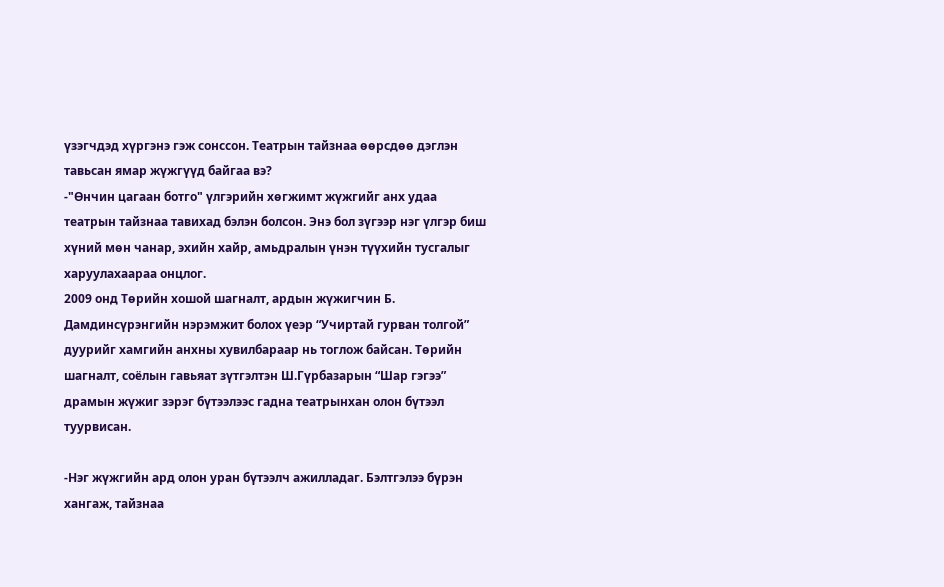үзэгчдэд хүргэнэ гэж сонссон. Театрын тайзнаа өөрсдөө дэглэн тавьсан ямар жүжгүүд байгаа вэ?
-"Өнчин цагаан ботго" үлгэрийн хөгжимт жүжгийг анх удаа театрын тайзнаа тавихад бэлэн болсон. Энэ бол зүгээр нэг үлгэр биш хүний мөн чанар, эхийн хайр, амьдралын үнэн түүхийн тусгалыг харуулахаараа онцлог.
2009 онд Төрийн хошой шагналт, ардын жүжигчин Б. Дамдинсүрэнгийн нэрэмжит болох үеэр “Учиртай гурван толгой” дуурийг хамгийн анхны хувилбараар нь тоглож байсан. Төрийн шагналт, соёлын гавьяат зүтгэлтэн Ш.Гүрбазарын “Шар гэгээ” драмын жүжиг зэрэг бүтээлээс гадна театрынхан олон бүтээл туурвисан.

-Нэг жүжгийн ард олон уран бүтээлч ажилладаг. Бэлтгэлээ бүрэн хангаж, тайзнаа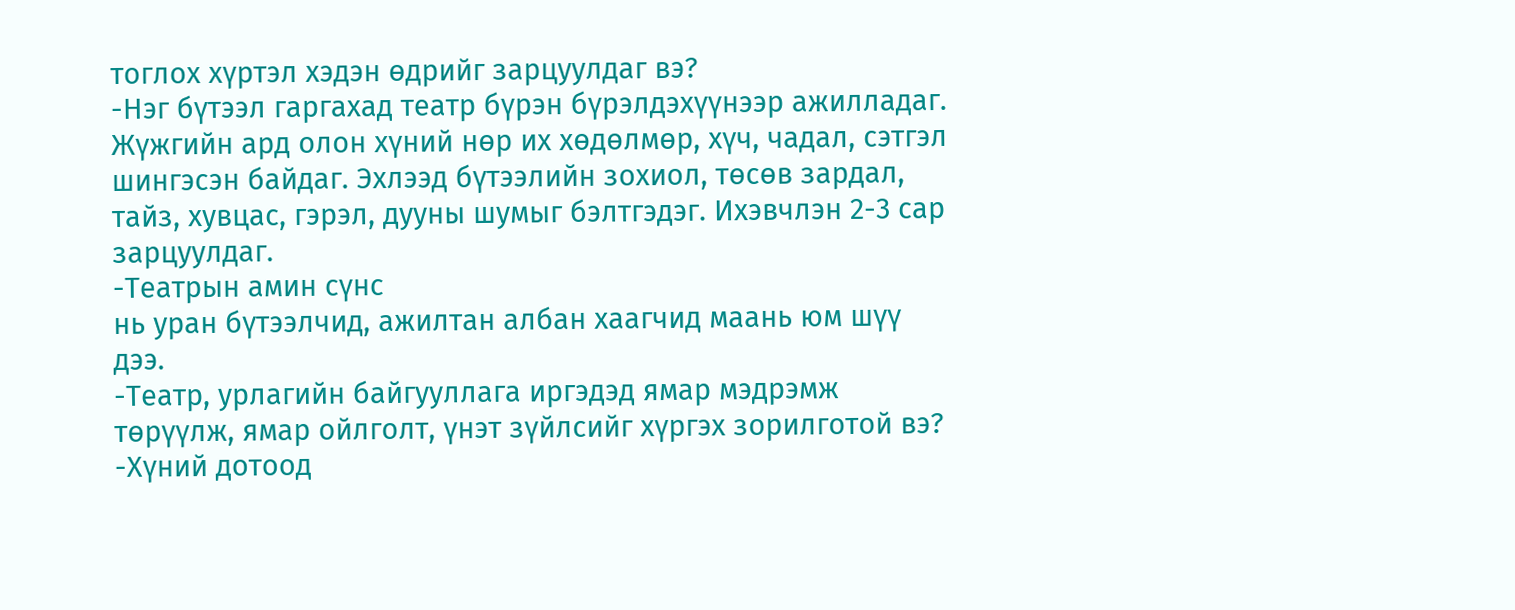тоглох хүртэл хэдэн өдрийг зарцуулдаг вэ?
-Нэг бүтээл гаргахад театр бүрэн бүрэлдэхүүнээр ажилладаг. Жүжгийн ард олон хүний нөр их хөдөлмөр, хүч, чадал, сэтгэл шингэсэн байдаг. Эхлээд бүтээлийн зохиол, төсөв зардал, тайз, хувцас, гэрэл, дууны шумыг бэлтгэдэг. Ихэвчлэн 2-3 сар зарцуулдаг.
-Театрын амин сүнс
нь уран бүтээлчид, ажилтан албан хаагчид маань юм шүү дээ.
-Театр, урлагийн байгууллага иргэдэд ямар мэдрэмж төрүүлж, ямар ойлголт, үнэт зүйлсийг хүргэх зорилготой вэ?
-Хүний дотоод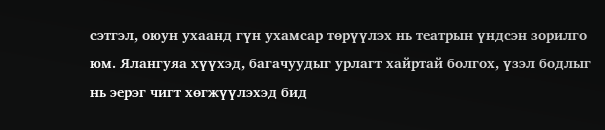сэтгэл, оюун ухаанд гүн ухамсар төрүүлэх нь театрын үндсэн зорилго юм. Ялангуяа хүүхэд, багачуудыг урлагт хайртай болгох, үзэл бодлыг нь эерэг чигт хөгжүүлэхэд бид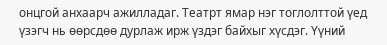онцгой анхаарч ажилладаг. Театрт ямар нэг тоглолттой үед үзэгч нь өөрсдөө дурлаж ирж үздэг байхыг хүсдэг. Үүний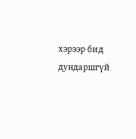хэрээр бид дундаршгүй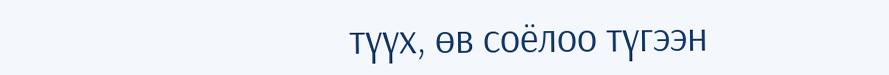түүх, өв соёлоо түгээн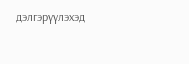дэлгэрүүлэхэд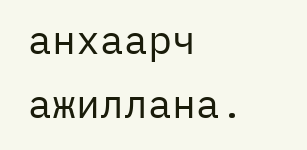анхаарч ажиллана.